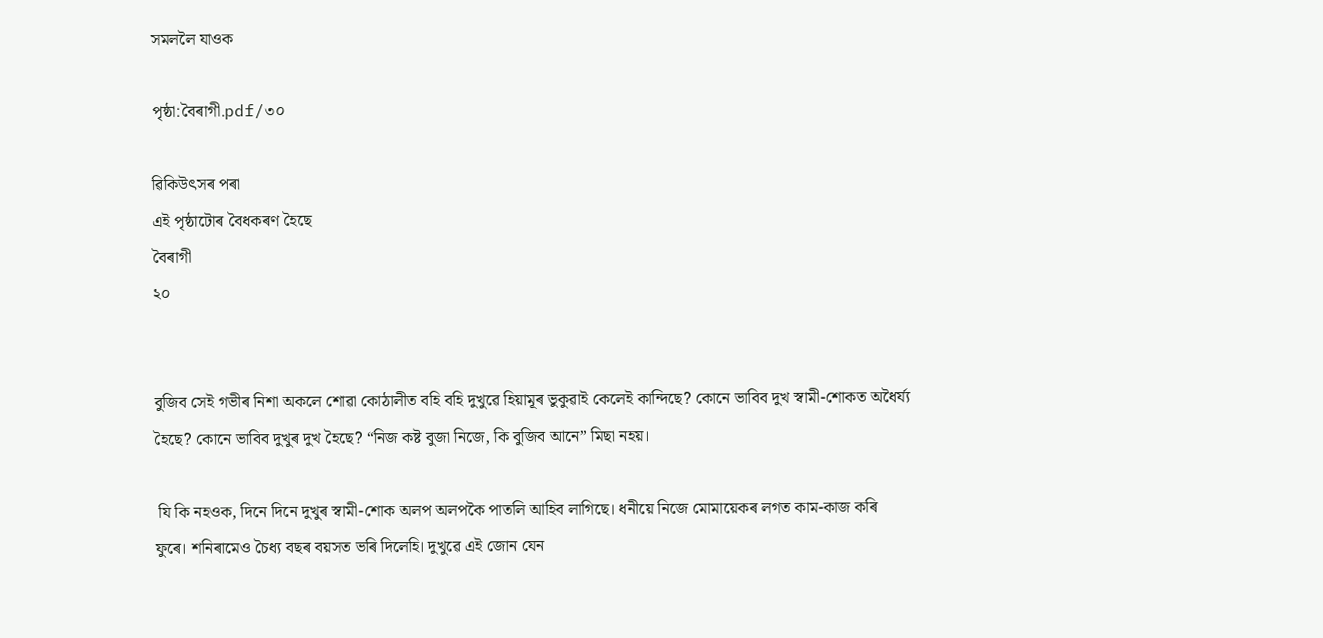সমললৈ যাওক

পৃষ্ঠা:বৈৰাগী.pdf/৩০

ৱিকিউৎসৰ পৰা
এই পৃষ্ঠাটোৰ বৈধকৰণ হৈছে
বৈৰাগী
২০


বুজিব সেই গভীৰ নিশা অকলে শোৱা কোঠালীত বহি বহি দুখুৱে হিয়ামূৰ ভুকুৱাই কেলেই কান্দিছে? কোনে ভাবিব দুখ স্বামী-শোকত অধৈৰ্য্য হৈছে? কোনে ভাবিব দুখুৰ দুখ হৈছে? “নিজ কষ্ট বুজা নিজে, কি বুজিব আনে” মিছা নহয়।

 যি কি নহওক, দিনে দিনে দুখুৰ স্বামী-শোক অলপ অলপকৈ পাতলি আহিব লাগিছে। ধনীয়ে নিজে মোমায়েকৰ লগত কাম-কাজ কৰি ফুৰে। শনিৰামেও চৈধ্য বছৰ বয়সত ভৰি দিলেহি। দুখুৱে এই জোন যেন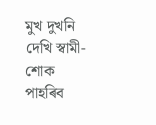মুখ দুখনি দেখি স্বামী-শোক পাহৰিব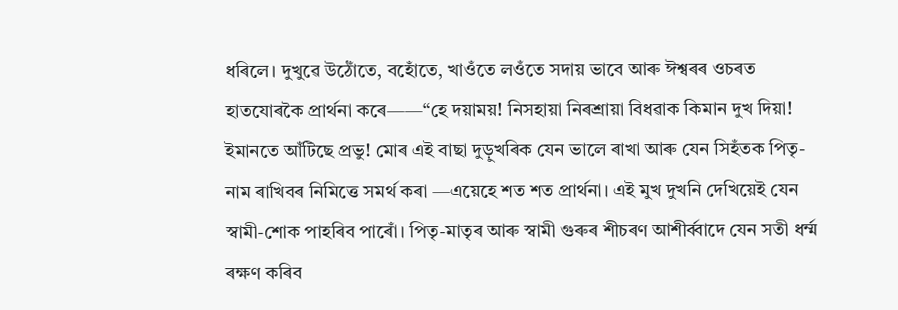ধৰিলে। দুখুৱে উঠোঁতে, বহোঁতে, খাওঁতে লওঁতে সদায় ভাবে আৰু ঈশ্বৰৰ ওচৰত হাতযোৰকৈ প্ৰাৰ্থনা কৰে——“হে দয়াময়! নিসহায়া নিৰশ্ৰায়া বিধৱাক কিমান দুখ দিয়া! ইমানতে আঁটিছে প্ৰভু! মোৰ এই বাছা দুড়ুখৰিক যেন ভালে ৰাখা আৰু যেন সিহঁতক পিতৃ-নাম ৰাখিবৰ নিমিত্তে সমৰ্থ কৰা —এয়েহে শত শত প্ৰাৰ্থনা। এই মুখ দুখনি দেখিয়েই যেন স্বামী-শোক পাহৰিব পাৰোঁ। পিতৃ-মাতৃৰ আৰু স্বামী গুৰুৰ শীচৰণ আশীৰ্ব্বাদে যেন সতী ধৰ্ম্ম ৰক্ষণ কৰিব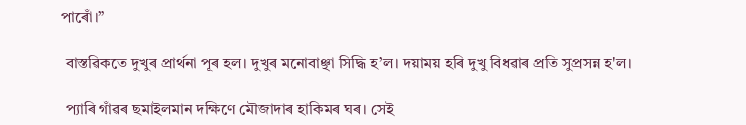পাৰোঁ।”

 বাস্তৱিকতে দুখুৰ প্ৰাৰ্থনা পূৰ হল। দুখুৰ মনোবাঞ্ছা সিদ্ধি হ’ল। দয়াময় হৰি দুখু বিধৱাৰ প্ৰতি সুপ্ৰসন্ন হ'ল।

 প্যাৰি গাঁৱৰ ছমাইলমান দক্ষিণে মৌজাদাৰ হাকিমৰ ঘৰ। সেই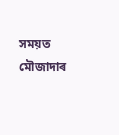সময়ত মৌজাদাৰ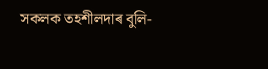সকলক তহশীলদাৰ বুলি-